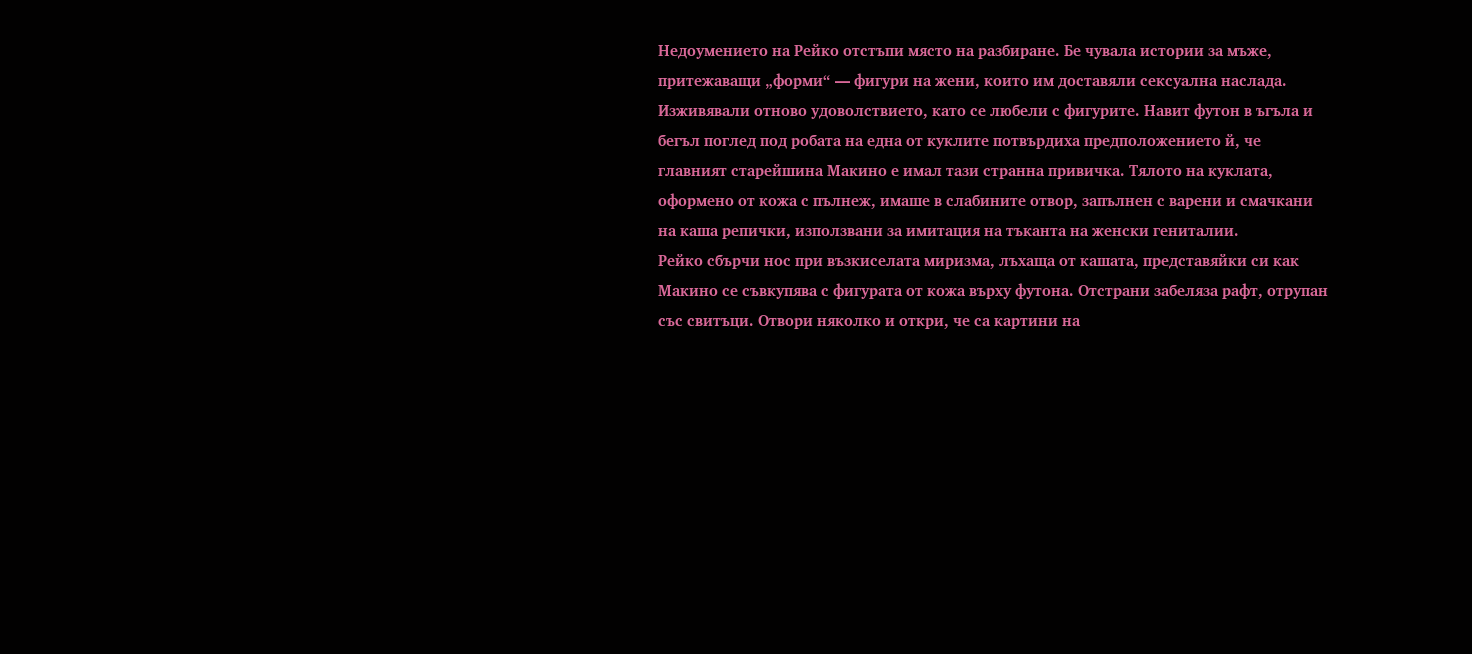Недоумението на Рейко отстъпи място на разбиране. Бе чувала истории за мъже, притежаващи „форми“ — фигури на жени, които им доставяли сексуална наслада. Изживявали отново удоволствието, като се любели с фигурите. Навит футон в ъгъла и бегъл поглед под робата на една от куклите потвърдиха предположението й, че главният старейшина Макино е имал тази странна привичка. Тялото на куклата, оформено от кожа с пълнеж, имаше в слабините отвор, запълнен с варени и смачкани на каша репички, използвани за имитация на тъканта на женски гениталии.
Рейко сбърчи нос при възкиселата миризма, лъхаща от кашата, представяйки си как Макино се съвкупява с фигурата от кожа върху футона. Отстрани забеляза рафт, отрупан със свитъци. Отвори няколко и откри, че са картини на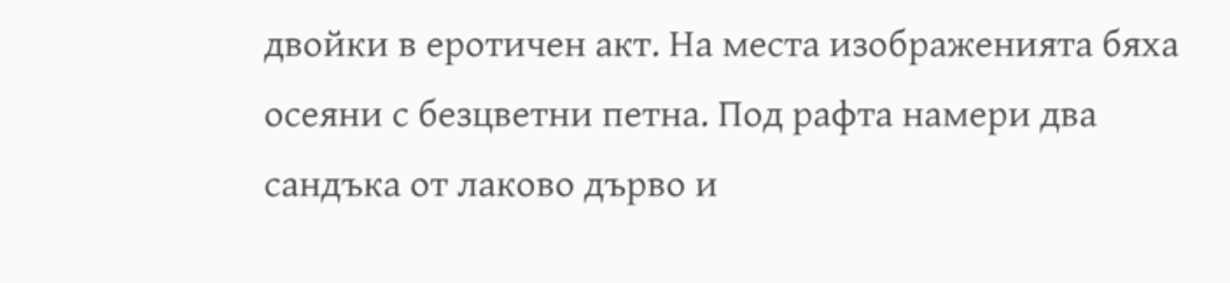двойки в еротичен акт. На места изображенията бяха осеяни с безцветни петна. Под рафта намери два сандъка от лаково дърво и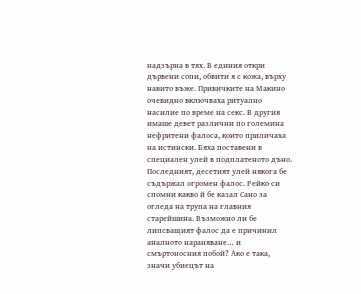надзърна в тях. В единия откри дървени сопи, обвити я с кожа, върху навито въже. Привичките на Макино очевидно включваха ритуално насилие по време на секс. В другия имаше девет различни по големина нефритени фалоса, които приличаха на истински. Бяха поставени в специален улей в подплатеното дъно. Последният, десетият улей някога бе съдържал огромен фалос. Рейко си спомни какво й бе казал Сано за огледа на трупа на главния старейшина. Възможно ли бе липсващият фалос да е причинил аналното нараняване… и смъртоносния побой? Ако е така, значи убиецът на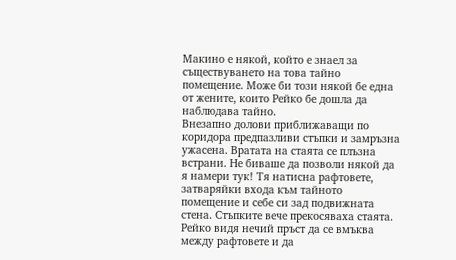Макино е някой, който е знаел за съществуването на това тайно помещение. Може би този някой бе една от жените, които Рейко бе дошла да наблюдава тайно.
Внезапно долови приближаващи по коридора предпазливи стъпки и замръзна ужасена. Вратата на стаята се плъзна встрани. Не биваше да позволи някой да я намери тук! Тя натисна рафтовете, затваряйки входа към тайното помещение и себе си зад подвижната стена. Стъпките вече прекосяваха стаята. Рейко видя нечий пръст да се вмъква между рафтовете и да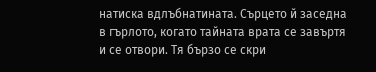натиска вдлъбнатината. Сърцето й заседна в гърлото, когато тайната врата се завъртя и се отвори. Тя бързо се скри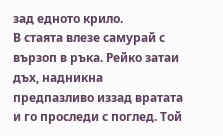зад едното крило.
В стаята влезе самурай с вързоп в ръка. Рейко затаи дъх, надникна предпазливо иззад вратата и го проследи с поглед. Той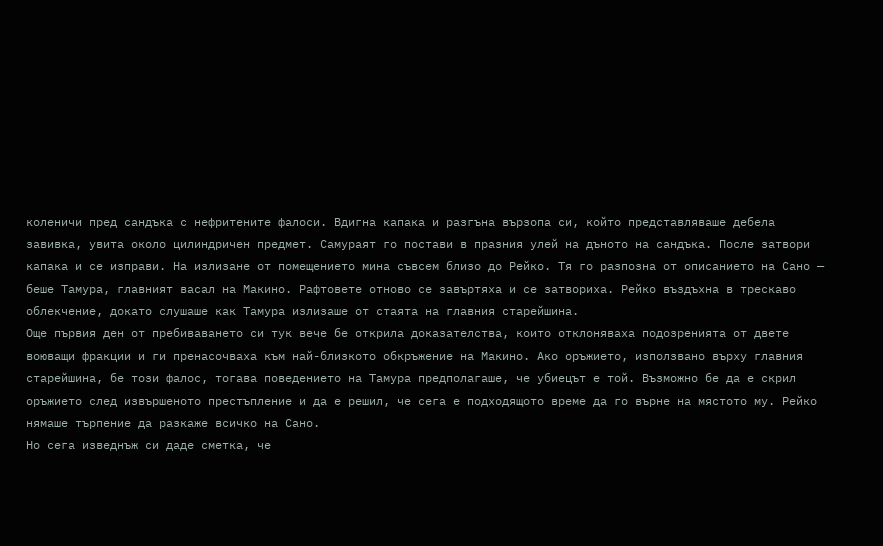коленичи пред сандъка с нефритените фалоси. Вдигна капака и разгъна вързопа си, който представляваше дебела завивка, увита около цилиндричен предмет. Самураят го постави в празния улей на дъното на сандъка. После затвори капака и се изправи. На излизане от помещението мина съвсем близо до Рейко. Тя го разпозна от описанието на Сано — беше Тамура, главният васал на Макино. Рафтовете отново се завъртяха и се затвориха. Рейко въздъхна в трескаво облекчение, докато слушаше как Тамура излизаше от стаята на главния старейшина.
Още първия ден от пребиваването си тук вече бе открила доказателства, които отклоняваха подозренията от двете воюващи фракции и ги пренасочваха към най-близкото обкръжение на Макино. Ако оръжието, използвано върху главния старейшина, бе този фалос, тогава поведението на Тамура предполагаше, че убиецът е той. Възможно бе да е скрил оръжието след извършеното престъпление и да е решил, че сега е подходящото време да го върне на мястото му. Рейко нямаше търпение да разкаже всичко на Сано.
Но сега изведнъж си даде сметка, че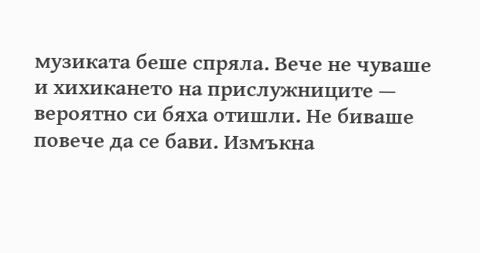музиката беше спряла. Вече не чуваше и хихикането на прислужниците — вероятно си бяха отишли. Не биваше повече да се бави. Измъкна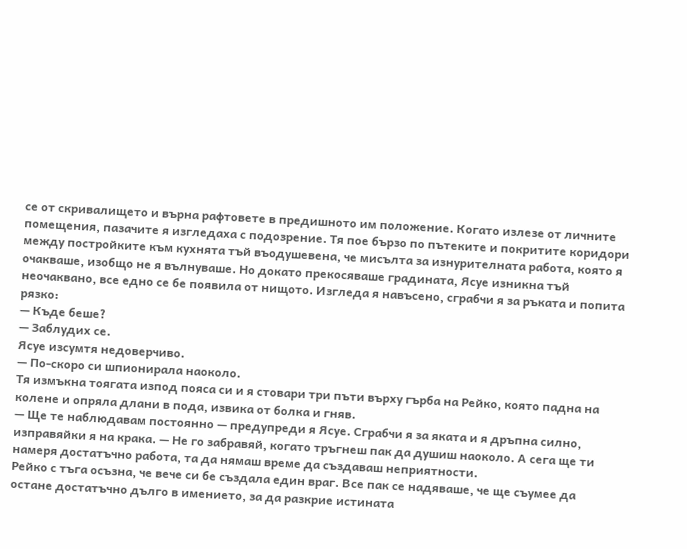се от скривалището и върна рафтовете в предишното им положение. Когато излезе от личните помещения, пазачите я изгледаха с подозрение. Тя пое бързо по пътеките и покритите коридори между постройките към кухнята тъй въодушевена, че мисълта за изнурителната работа, която я очакваше, изобщо не я вълнуваше. Но докато прекосяваше градината, Ясуе изникна тъй неочаквано, все едно се бе появила от нищото. Изгледа я навъсено, сграбчи я за ръката и попита рязко:
— Къде беше?
— Заблудих се.
Ясуе изсумтя недоверчиво.
— По-скоро си шпионирала наоколо.
Тя измъкна тоягата изпод пояса си и я стовари три пъти върху гърба на Рейко, която падна на колене и опряла длани в пода, извика от болка и гняв.
— Ще те наблюдавам постоянно — предупреди я Ясуе. Сграбчи я за яката и я дръпна силно, изправяйки я на крака. — Не го забравяй, когато тръгнеш пак да душиш наоколо. А сега ще ти намеря достатъчно работа, та да нямаш време да създаваш неприятности.
Рейко с тъга осъзна, че вече си бе създала един враг. Все пак се надяваше, че ще съумее да остане достатъчно дълго в имението, за да разкрие истината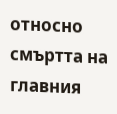относно смъртта на главния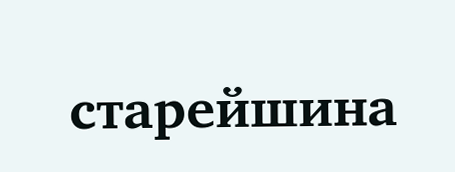старейшина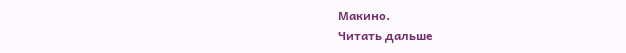Макино.
Читать дальше